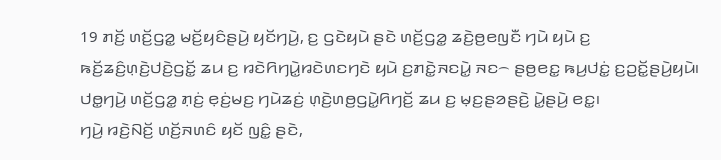19 ꤊꤢꤩ꤬ ꤛꤢꤩ꤬ꤞꤤ꤭ ꤗꤢꤩ꤬ꤟꤢꤨꤔꤣꤧ꤬ ꤟꤢꤩꤚꤣꤧ꤬, ꤢ꤬ ꤞꤢꤧꤟꤣꤧ ꤔꤢꤧ ꤛꤢꤩ꤬ꤞꤤ꤭ ꤘꤢꤧ꤬ꤥ꤬ꤕꤜꤢꤪ ꤚꤣꤧ ꤟꤣꤧ ꤢ꤬ ꤒꤢꤩ꤬ꤘꤢꤨ꤬ꤛ꤫ꤢꤧ꤬ꤓꤢꤧ꤬ꤞꤢꤩ꤭ ꤘꤣ ꤢ꤬ ꤙꤢꤧꤖꤚꤣꤧ꤭ꤙꤢꤧꤛꤢꤚꤢꤧ ꤟꤣꤧ ꤢ꤬ꤊꤢꤧ꤭ꤏꤢꤣꤧ꤭ ꤏꤢ꤮ ꤔꤥ꤬ꤕꤢ꤭ ꤒꤣ꤬ꤓꤢꤦ꤭ ꤢ꤬ꤑꤢꤩ꤭ꤔꤣꤧ꤬ꤟꤣꤧ꤯ ꤓꤥ꤭ꤚꤣꤧ꤬ ꤛꤢꤩ꤬ꤞꤤ꤭ ꤊ꤫ꤢꤦ꤬ ꤕ꤫ꤢꤦ꤬ꤗꤢ꤬ ꤚꤣꤧꤘꤢꤦ꤬ ꤛ꤫ꤢꤧ꤬ꤛꤥ꤬ꤞꤣꤧ꤭ꤖꤚꤢꤩ꤬ ꤘꤣ ꤢ꤬ ꤗ꤫ꤢ꤬ꤔꤤꤔꤢꤧ꤬ ꤣꤧ꤭ꤔꤣꤧ꤬ ꤕꤢ꤭꤯
ꤚꤣꤧ꤬ ꤙꤢꤧ꤬ꤡꤢꤩ꤬ ꤛꤢꤩ꤬ꤏꤛꤢꤨ ꤟꤢꤩ ꤜꤢꤨ꤭ ꤔꤢꤧ,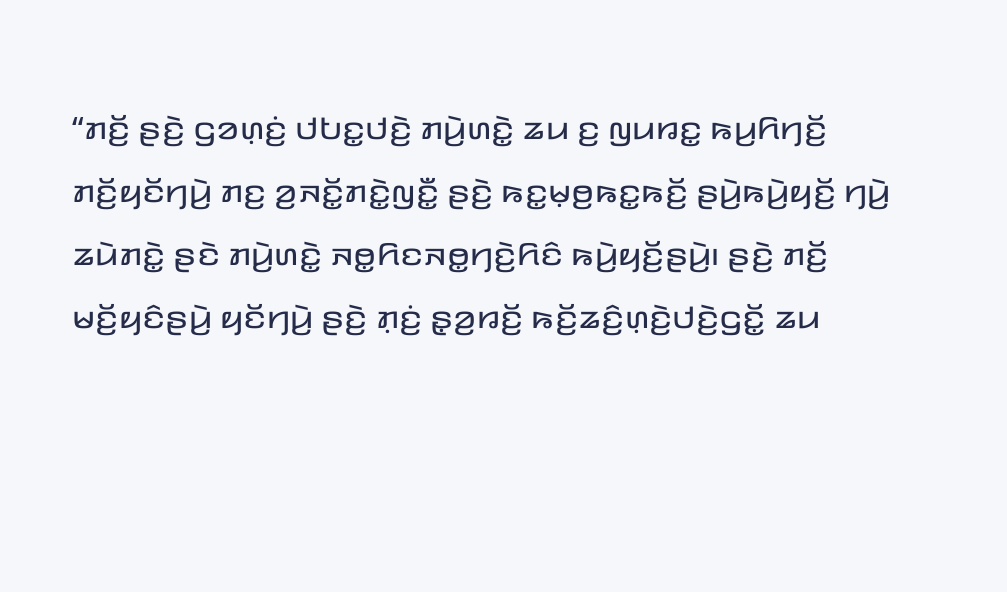“ꤊꤢꤩ꤬ ꤔꤢꤧ꤬ ꤞꤤꤛ꤫ꤢꤦ꤬ ꤓꤝꤢ꤭ꤓꤢꤧ꤬ ꤊꤣꤧ꤬ꤛꤢꤧ꤭ ꤘꤣ ꤢ꤬ ꤜꤣꤙꤢ꤭ ꤒꤣ꤬ꤖꤚꤢꤩ꤬ ꤊꤢꤩ꤬ꤟꤢꤩꤚꤣꤧ꤬ ꤊꤢ꤬ ꤤ꤬ꤏꤢꤩ꤭ꤊꤢꤧ꤭ꤜꤢꤪ꤭ ꤔꤢꤧ꤬ ꤒꤢ꤭ꤗ꤫ꤥ꤬ꤒꤢ꤭ꤒꤢꤩ꤬ ꤔꤣꤧ꤬ꤒꤣꤧ꤬ꤟꤢꤩ꤬ ꤚꤣꤧ꤬ ꤘꤣꤧꤊꤢꤧ꤭ ꤔꤢꤧ ꤊꤣꤧ꤬ꤛꤢꤧ꤭ ꤏꤥ꤭ꤖꤢꤏꤥ꤭ꤚꤢꤧ꤬ꤖꤢꤨ ꤒꤣꤧ꤬ꤟꤢꤩ꤬ꤔꤣꤧ꤬꤯ ꤔꤢꤧ꤬ ꤊꤢꤩ꤬ ꤗꤢꤩ꤬ꤟꤢꤨꤔꤣꤧ꤬ ꤟꤢꤩꤚꤣꤧ꤬ ꤔꤢꤧ꤬ ꤊ꤫ꤢꤦ꤬ ꤔ꤫ꤤ꤬ꤙꤢꤩ꤬ ꤒꤢꤩ꤬ꤘꤢꤨ꤬ꤛ꤫ꤢꤧ꤬ꤓꤢꤧ꤬ꤞꤢꤩ꤭ ꤘꤣ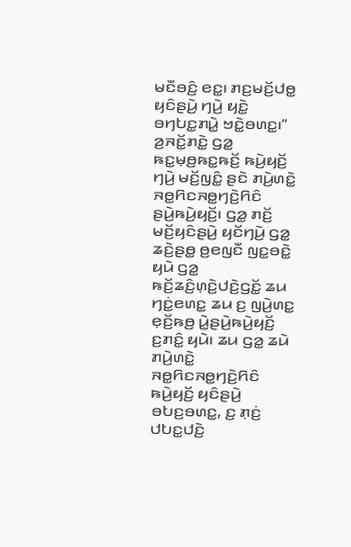ꤗꤢꤪꤋꤢꤨ꤬ ꤕꤢ꤭꤯ ꤊꤢ꤬ꤗꤢꤩ꤬ꤓꤥ꤭ ꤟꤢꤨꤔꤣꤧ꤬ ꤚꤣꤧ꤬ ꤟꤢꤧ꤭ ꤋꤚꤝꤢ꤭ꤊꤣꤧ꤭ ꤠꤢꤧ꤭ꤋꤛꤢ꤭꤯”
ꤤ꤬ꤏꤢꤩ꤭ꤊꤢꤧ꤭ ꤞꤤ꤭ ꤒꤢ꤭ꤗ꤫ꤥ꤬ꤒꤢ꤭ꤒꤢꤩ꤬ ꤒꤣꤧ꤬ꤟꤢꤩ꤬ ꤚꤣꤧ꤬ ꤗꤢꤩ꤬ꤜꤢꤨ꤭ ꤔꤢꤧ ꤊꤣꤧ꤬ꤛꤢꤧ꤭ ꤏꤥ꤭ꤖꤢꤏꤥ꤭ꤚꤢꤧ꤬ꤖꤢꤨ ꤔꤣꤧ꤬ꤒꤣꤧ꤬ꤟꤢꤩ꤬꤯ ꤞꤤ꤭ ꤊꤢꤩ꤬ ꤗꤢꤩ꤬ꤟꤢꤨꤔꤣꤧ꤬ ꤟꤢꤩꤚꤣꤧ꤬ ꤞꤤ꤭ ꤘꤢꤧ꤬ꤔꤥ꤭ ꤥ꤬ꤕꤜꤢꤪ ꤜꤢ꤭ꤋꤢꤧ꤭ ꤟꤣꤧ ꤞꤤ꤭ ꤒꤢꤩ꤬ꤘꤢꤨ꤬ꤛ꤫ꤢꤧ꤬ꤓꤢꤧ꤬ꤞꤢꤩ꤭ ꤘꤣ ꤚꤢꤦ꤭ꤕꤛꤢ꤭ ꤘꤣ ꤢ꤬ ꤜꤣꤧ꤬ꤛꤢ꤭ ꤕ꤫ꤢꤩ꤬ꤒꤥ꤬ ꤣꤧ꤭ꤔꤣꤧ꤬ꤒꤣꤧ꤬ꤟꤢꤩ꤬ ꤢ꤬ꤊꤢꤨ꤭ ꤟꤣꤧ꤯ ꤘꤣ ꤞꤤ꤭ ꤘꤣꤧ ꤊꤣꤧ꤬ꤛꤢꤧ꤭ ꤏꤥ꤭ꤖꤢꤏꤥ꤭ꤚꤢꤧ꤬ꤖꤢꤨ ꤒꤣꤧ꤬ꤟꤢꤩ꤬ ꤟꤢꤨꤔꤣꤧ꤬ ꤋꤝꤢ꤬ꤋꤛꤢ꤭, ꤢ꤬ ꤊ꤫ꤢꤦ꤬ ꤓꤝꤢ꤭ꤓꤢꤧ꤬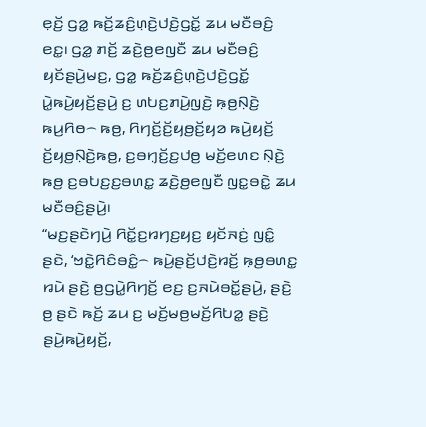ꤕ꤫ꤢꤩ꤬ ꤞꤤ꤭ ꤒꤢꤩ꤬ꤘꤢꤨ꤬ꤛ꤫ꤢꤧ꤬ꤓꤢꤧ꤬ꤞꤢꤩ꤭ ꤘꤣ ꤗꤢꤪꤋꤢꤨ꤬ ꤕꤢ꤭꤯ ꤞꤤ꤭ ꤊꤢꤩ꤬ ꤘꤢꤧ꤬ꤥ꤬ꤕꤜꤢꤪ ꤘꤣ ꤗꤢꤪꤋꤢꤨ꤬ ꤟꤢꤩꤔꤣꤧ꤬ꤗꤢ꤬, ꤞꤤ꤭ ꤒꤢꤩ꤬ꤘꤢꤨ꤬ꤛ꤫ꤢꤧ꤬ꤓꤢꤧ꤬ꤞꤢꤩ꤭ ꤣꤧ꤭ꤒꤣꤧ꤬ꤟꤢꤩ꤬ꤔꤣꤧ꤬ ꤢ꤬ ꤛꤝꤢ꤬ꤊꤣꤧ꤬ꤜꤢꤧ꤬ ꤒ꤫ꤥ꤬ꤡ꤫ꤢꤧ꤬ ꤒꤣ꤬ꤖꤥ꤮ ꤒꤥ꤬, ꤖꤚꤢꤩ꤬ꤢꤩ꤬ꤟꤥ꤬ꤢꤩ꤬ꤟꤤ ꤒꤣꤧ꤬ꤟꤢꤩ꤬ ꤢꤩ꤬ꤟꤥ꤬ꤡ꤫ꤢꤧ꤬ꤒꤥ꤬, ꤢ꤬ꤋꤚ꤫ꤢꤩ꤬ꤢ꤬ꤓꤥ꤬ ꤗꤢꤩ꤬ꤕꤛꤢ ꤡ꤫ꤢꤧ꤬ ꤒꤥ꤬ ꤢ꤬ꤋꤝꤢ꤬ꤢ꤬ꤋꤛꤢ꤭ ꤘꤢꤧ꤬ꤥ꤬ꤕꤜꤢꤪ ꤜꤢ꤭ꤋꤢꤧ꤭ ꤘꤣ ꤗꤢꤪꤋꤢꤨ꤬ꤔꤣꤧ꤬꤯
“ꤗꤢ꤬ꤔꤢꤧꤚꤣꤧ꤬ ꤖꤢꤩ꤭ꤢ꤬ꤙꤚꤢ꤬ꤟꤢ꤬ ꤟꤢꤩꤏꤢꤦ꤬ ꤜꤢꤨ꤭ ꤔꤢꤧ, ‘ꤠꤢꤧ꤭ꤖꤢꤨꤋꤢꤨ꤭꤮ ꤒꤣꤧ꤬ꤔꤢꤩ꤬ꤓꤢꤧ꤬ꤙꤢꤩ꤬ ꤒ꤫ꤥ꤬ꤋꤛꤢ꤭ ꤙꤣꤧ ꤔꤢꤧ꤬ ꤥ꤬ꤞꤣꤧ꤭ꤖꤚꤢꤩ꤬ ꤕꤢ꤬ ꤢ꤬ꤏꤣꤧꤋꤢꤩ꤭ꤔꤣꤧ꤬, ꤔꤢꤧ꤬ ꤥ꤬ ꤔꤢꤧ ꤒꤢꤩ꤬ ꤘꤣ ꤢ꤬ ꤗꤢꤩ꤬ꤗꤥ꤬ꤗꤢꤩ꤬ꤖꤝꤤ꤭ ꤔꤢꤧ꤬ ꤔꤣꤧ꤬ꤒꤣꤧ꤬ꤟꤢꤩ꤬,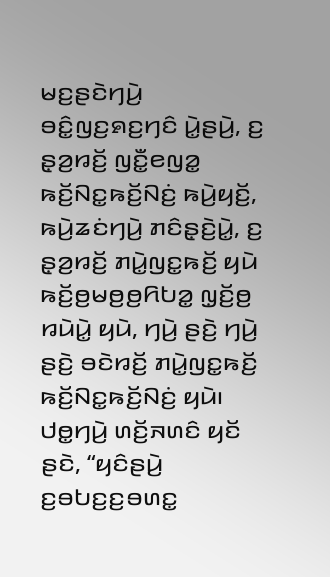ꤗꤢ꤬ꤔꤢꤧꤚꤣꤧ꤬ ꤋꤢꤨ꤭ꤜꤢ꤬ꤎꤢ꤬ꤚꤢꤨ ꤣꤧ꤭ꤔꤣꤧ꤬, ꤢ꤬ ꤔ꤫ꤤ꤬ꤙꤢꤩ꤬ ꤜꤢꤪ꤭ꤕꤜꤤ꤭ ꤒꤢꤩ꤬ꤡꤢ꤭ꤒꤢꤩ꤬ꤡꤢꤦ꤬ ꤒꤣꤧ꤬ꤟꤢꤩ꤬, ꤒꤣꤧ꤬ꤘꤢꤦꤚꤣꤧ꤬ ꤊꤢꤨꤔ꤫ꤢꤧ꤬ꤣꤧ꤭, ꤢ꤬ ꤔ꤫ꤤ꤬ꤙꤢꤩ꤬ ꤊꤣꤧ꤭ꤜꤢ꤭ꤒꤢꤩ꤬ ꤟꤣꤧ ꤒꤢꤩ꤬ꤥ꤬ꤗꤥ꤬ꤥ꤬ꤖꤝꤤ꤭ ꤜ꤫ꤢꤩ꤬ꤥ꤬ ꤙꤣꤧꤣꤧ꤭ ꤟꤣꤧ, ꤚꤣꤧ꤬ ꤔꤢꤧ꤬ ꤚꤣꤧ꤬ ꤔꤢꤧ꤬ ꤋꤢꤧꤙꤢꤩ꤬ ꤊꤣꤧ꤭ꤜꤢ꤭ꤒꤢꤩ꤬ ꤒꤢꤩ꤬ꤡꤢ꤭ꤒꤢꤩ꤬ꤡꤢꤦ꤬ ꤟꤣꤧ꤯
ꤓꤥ꤭ꤚꤣꤧ꤬ ꤛꤢꤩ꤬ꤏꤛꤢꤨ ꤟꤢꤩ ꤔꤢꤧ, “ꤟꤢꤨꤔꤣꤧ꤬ ꤢ꤬ꤋꤝꤢ꤬ꤢ꤬ꤋꤛꤢ꤭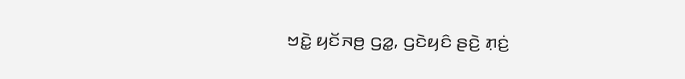ꤠꤢꤧ꤭ ꤟꤢꤩꤏꤥ꤬ ꤞꤤ꤭, ꤞꤢꤧꤟꤢꤨ ꤔꤢꤧ꤬ ꤊ꤫ꤢꤦ꤬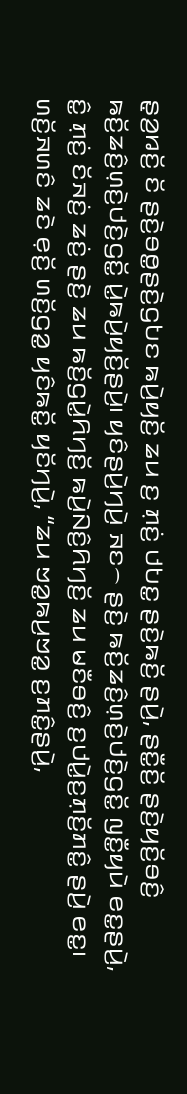ꤔ꤫ꤤ꤬ꤙꤢꤩ꤬ ꤢꤩ ꤔꤢꤧ꤬ꤋꤥ꤭ꤔꤢꤧ꤬ꤞꤝꤢ ꤒꤣꤧ꤬ꤟꤢꤩ꤬ ꤘꤣ ꤢ꤬ ꤊ꤫ꤢꤦ꤬ ꤓꤝꤢ꤭ ꤔꤢꤧ꤬ꤒꤢꤩ꤬ ꤔꤣꤧ꤬, ꤔꤢꤪ꤭ꤢꤩ꤬ ꤔꤢꤧ꤬ꤟꤢꤩ꤬ꤋꤢꤨ꤬ ꤒꤢꤩ꤬ꤘꤢꤨ꤬ꤛ꤫ꤢꤧ꤬ꤓꤢꤧ꤬ꤞꤢꤩ꤭ ꤣꤧ꤭ꤒꤣꤧ꤬ꤟꤢꤩ꤬ꤔꤣꤧ꤬꤯ ꤟꤢꤨꤔꤣꤧ꤬ꤚꤣꤧ꤬ ꤏꤢ꤮ ꤔꤢꤧ꤬ ꤒꤢꤩ꤬ꤘꤢꤨ꤬ꤛ꤫ꤢꤧ꤬ꤓꤢꤧ꤬ꤞꤢꤩ꤭ ꤜꤢꤪ꤭ꤟꤣꤧ ꤕꤢ꤭ꤔꤣꤧ꤬, ꤢꤨ꤭ ꤊ꤫ꤢꤦ꤬ ꤢꤩꤏꤢꤦ꤬ ꤘꤢꤦ꤬ ꤔꤢꤧ꤬ ꤘꤣ ꤒꤢꤩ꤬ꤞꤣꤧ꤭ꤖꤚꤢꤩ꤬ ꤒꤣꤧ꤬ꤡꤢꤨ꤬ꤖꤚꤢꤩ꤬ ꤘꤣ ꤗꤢꤪꤋꤢꤨ꤬ ꤢ꤬ꤓꤣꤧ꤭ꤢ꤬ꤊ꤫ꤢꤩ꤬ꤊꤢꤨ꤭ ꤔꤣꤧ꤬ ꤕꤢ꤭꤯
ꤛꤢꤩ꤬ꤏꤛꤢꤨ ꤘꤢꤧ ꤕ꤫ꤢꤩ꤬ ꤛꤢꤩ꤬ꤞꤤ꤭ ꤟꤢꤨꤒꤢꤩ꤭ ꤟꤢꤩꤚꤣꤧ꤬, “ꤘꤣ ꤠꤤ꤭ꤒꤣ꤬ꤠꤤ꤭ ꤢ꤬ꤊꤢꤨ꤭ꤔꤣꤧ꤬,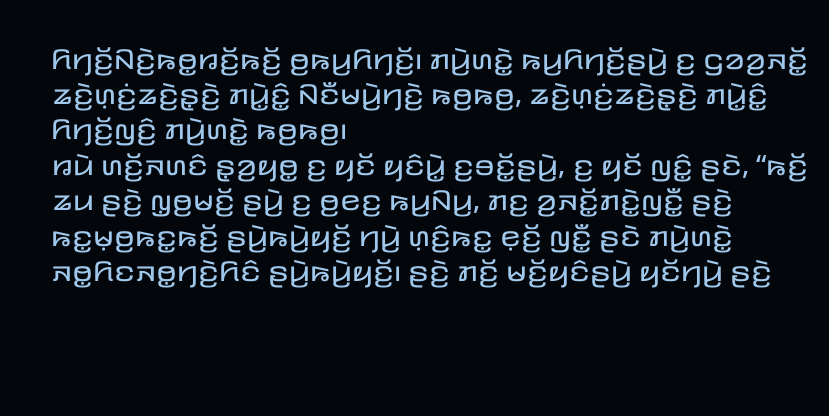ꤖꤚꤢꤩ꤬ꤡꤢꤧ꤬ꤒꤥ꤭ꤙꤢꤩ꤬ꤒꤢꤩ꤬ ꤥ꤬ꤒꤣ꤬ꤖꤚꤢꤩ꤬꤯ ꤊꤣꤧ꤬ꤛꤢꤧ꤭ ꤒꤣ꤬ꤖꤚꤢꤩ꤬ꤔꤣꤧ꤬ ꤢ꤬ ꤞꤤꤤ꤬ꤏꤢꤩ꤭ ꤘꤢꤧ꤬ꤛ꤫ꤢꤦ꤬ꤘꤢꤧ꤬ꤔ꤫ꤢꤧ꤬ ꤊꤣꤧ꤭ꤢꤨ꤭ ꤡꤢꤪꤗꤣꤧ꤬ꤚꤢꤧ꤬ ꤒꤥ꤬ꤒꤥ꤬, ꤘꤢꤧ꤬ꤛ꤫ꤢꤦ꤬ꤘꤢꤧ꤬ꤔ꤫ꤢꤧ꤬ ꤊꤣꤧ꤭ꤢꤨ꤭ ꤖꤚꤢꤩ꤬ꤜꤢꤨ꤬ ꤊꤣꤧ꤬ꤛꤢꤧ꤭ ꤒꤥ꤬ꤒꤥ꤬꤯
ꤙꤣꤧ ꤛꤢꤩ꤬ꤏꤛꤢꤨ ꤔ꤫ꤤ꤬ꤟꤥ꤭ ꤢ꤬ ꤟꤢꤩ ꤟꤢꤨꤣꤧ꤭ ꤢ꤬ꤋꤢꤩ꤭ꤔꤣꤧ꤬, ꤢ꤬ ꤟꤢꤩ ꤜꤢꤨ꤭ ꤔꤢꤧ, “ꤒꤢꤩ꤬ ꤘꤣ ꤔꤢꤧ꤬ ꤜ꤫ꤥ꤬ꤗꤢꤩ꤬ ꤔꤣꤧ꤬ ꤢ꤬ ꤥ꤬ꤕꤢ꤬ ꤒꤣ꤬ꤡꤣ꤬, ꤊꤢ꤬ ꤤ꤬ꤏꤢꤩ꤭ꤊꤢꤧ꤭ꤜꤢꤪ꤭ ꤔꤢꤧ꤬ ꤒꤢ꤭ꤗ꤫ꤥ꤬ꤒꤢ꤭ꤒꤢꤩ꤬ ꤔꤣꤧ꤬ꤒꤣꤧ꤬ꤟꤢꤩ꤬ ꤚꤣꤧ꤬ ꤛ꤫ꤢꤨ꤬ꤒꤢ꤭ ꤕ꤫ꤢꤩ꤬ ꤜꤢꤪ꤭ ꤔꤢꤧ ꤊꤣꤧ꤬ꤛꤢꤧ꤭ ꤏꤥ꤭ꤖꤢꤏꤥ꤭ꤚꤢꤧ꤬ꤖꤢꤨ ꤔꤣꤧ꤬ꤒꤣꤧ꤬ꤟꤢꤩ꤬꤯ ꤔꤢꤧ꤬ ꤊꤢꤩ꤬ ꤗꤢꤩ꤬ꤟꤢꤨꤔꤣꤧ꤬ ꤟꤢꤩꤚꤣꤧ꤬ ꤔꤢꤧ꤬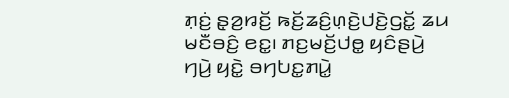ꤊ꤫ꤢꤦ꤬ ꤔ꤫ꤤ꤬ꤙꤢꤩ꤬ ꤒꤢꤩ꤬ꤘꤢꤨ꤬ꤛ꤫ꤢꤧ꤬ꤓꤢꤧ꤬ꤞꤢꤩ꤭ ꤘꤣ ꤗꤢꤪꤋꤢꤨ꤬ ꤕꤢ꤭꤯ ꤊꤢ꤬ꤗꤢꤩ꤬ꤓꤥ꤭ ꤟꤢꤨꤔꤣꤧ꤬ ꤚꤣꤧ꤬ ꤟꤢꤧ꤭ ꤋꤚꤝꤢ꤭ꤊꤣꤧ꤭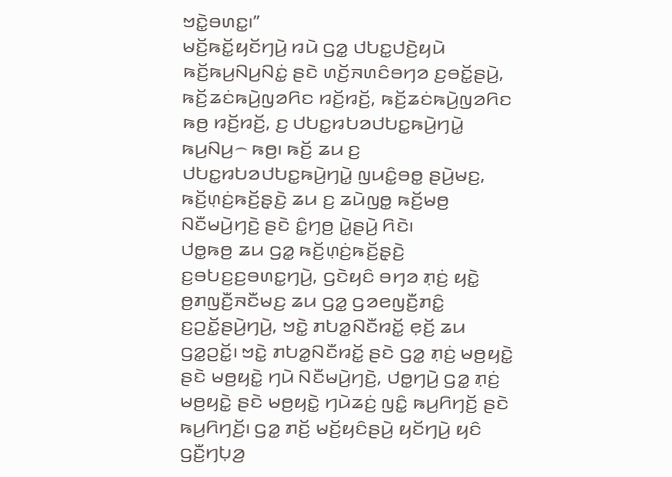ꤠꤢꤧ꤭ꤋꤛꤢ꤭꤯”
ꤗꤢꤩ꤬ꤒꤢꤩ꤭ꤟꤢꤩꤚꤣꤧ꤬ ꤙꤣꤧ ꤞꤤ꤭ ꤓꤝꤢ꤭ꤓꤢꤧ꤬ꤟꤣꤧ ꤒꤢꤩ꤬ꤒꤣ꤬ꤡꤣ꤬ꤡꤢꤦ꤭ ꤔꤢꤧ ꤛꤢꤩ꤬ꤏꤛꤢꤨꤋꤚꤤ ꤢ꤬ꤋꤢꤩ꤭ꤔꤣꤧ꤬, ꤒꤢꤩ꤬ꤘꤢꤦꤒꤣꤧ꤬ꤜꤤꤖꤢ ꤙꤢꤩ꤬ꤙꤢꤩ꤬, ꤒꤢꤩ꤬ꤘꤢꤦꤒꤣꤧ꤬ꤜꤤꤖꤢ ꤒꤥ꤬ ꤙꤢꤩ꤬ꤙꤢꤩ꤬, ꤢ꤬ ꤓꤝꤢ꤭ꤙꤝꤤꤓꤝꤢ꤭ꤒꤣꤧ꤬ꤚꤣꤧ꤭ ꤒꤣ꤬ꤡꤣ꤬꤮ ꤒꤥ꤬꤯ ꤒꤢꤩ꤬ ꤘꤣ ꤢ꤬ ꤓꤝꤢ꤭ꤙꤝꤤꤓꤝꤢ꤭ꤒꤣꤧ꤬ꤚꤣꤧ꤭ ꤜꤣꤢꤨ꤭ꤋꤥ꤭ ꤔꤣꤧ꤬ꤗꤢ꤬, ꤒꤢꤩ꤬ꤛ꤫ꤢꤦ꤬ꤒꤢꤩ꤬ꤔ꤫ꤢꤧ꤬ ꤘꤣ ꤢ꤬ ꤘꤣꤧꤜꤥ꤭ ꤒꤢꤩ꤬ꤗꤥ꤬ ꤡꤢꤪꤗꤣꤧ꤬ꤚꤢꤧ꤬ ꤔꤢꤧ ꤢꤨ꤭ꤚꤥ꤬ ꤣꤧ꤭ꤔꤣꤧ꤬ ꤖꤢꤧ꤯
ꤓꤥ꤭ꤒꤥ꤬ ꤘꤣ ꤞꤤ꤭ ꤒꤢꤩ꤬ꤛ꤫ꤢꤦ꤬ꤒꤢꤩ꤬ꤔ꤫ꤢꤧ꤬ ꤢ꤬ꤋꤝꤢ꤬ꤢ꤬ꤋꤛꤢ꤭ꤚꤣꤧ꤬, ꤞꤢꤧꤟꤢꤨ ꤋꤚꤤ ꤊ꤫ꤢꤦ꤬ ꤟꤢꤧ꤭ ꤥ꤬ꤊꤜꤢꤪ꤬ꤏꤢꤪꤗꤢ꤬ ꤘꤣ ꤞꤤ꤭ ꤞꤤꤕꤜꤢꤪ꤬ꤊꤢꤨ꤭ ꤢ꤬ꤑꤢꤩ꤭ꤔꤣꤧ꤬ꤚꤣꤧ꤬, ꤠꤢꤧ꤭ ꤊꤝꤤ꤭ꤡꤢꤪꤙꤢꤩ꤭ ꤕ꤫ꤢꤩ꤬ ꤘꤣ ꤞꤤ꤭ꤑꤢꤩ꤭꤯ ꤠꤢꤧ꤭ ꤊꤝꤤ꤭ꤡꤢꤪꤙꤢꤩ꤭ ꤔꤢꤧ ꤞꤤ꤭ ꤊ꤫ꤢꤦ꤬ ꤗꤥ꤬ꤟꤢꤧ꤭ ꤔꤢꤧ ꤗꤥ꤬ꤟꤢꤧ꤭ ꤚꤣꤧ ꤡꤢꤪꤗꤣꤧ꤬ꤚꤢꤧ꤬, ꤓꤥ꤭ꤚꤣꤧ꤬ ꤞꤤ꤭ ꤊ꤫ꤢꤦ꤬ ꤗꤥ꤬ꤟꤢꤧ꤭ ꤔꤢꤧ ꤗꤥ꤬ꤟꤢꤧ꤭ ꤚꤣꤧꤘꤢꤦ꤬ ꤜꤢꤨ꤭ ꤒꤣ꤬ꤖꤚꤢꤩ꤬ ꤔꤢꤧ ꤒꤣ꤬ꤖꤚꤢꤩ꤬꤯ ꤞꤤ꤭ ꤊꤢꤩ꤬ ꤗꤢꤩ꤬ꤟꤢꤨꤔꤣꤧ꤬ ꤟꤢꤩꤚꤣꤧ꤬ ꤟꤢꤨ ꤞꤢꤪ꤬ꤚꤝ꤫ꤤ꤬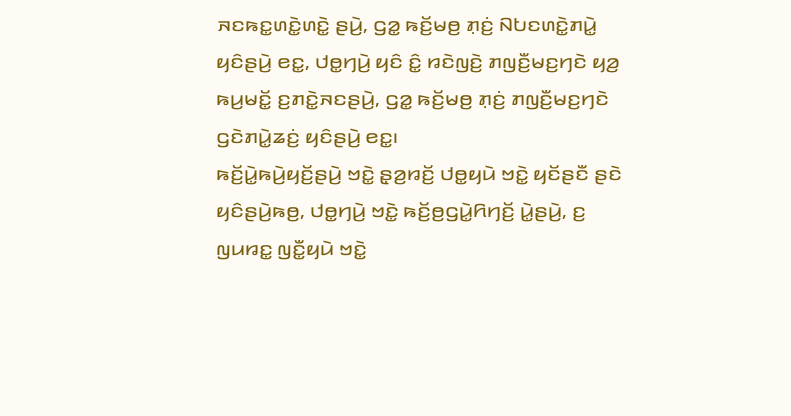ꤏꤢꤒꤢ꤭ꤛꤢꤧ꤭ꤛꤢꤧ꤭ ꤔꤣꤧ꤬, ꤞꤤ꤭ ꤒꤢꤩ꤬ꤗꤥ꤬ ꤊ꤫ꤢꤦ꤬ ꤡꤝꤢꤛꤢꤧ꤭ꤊꤣꤧ꤭ ꤟꤢꤨꤔꤣꤧ꤬ ꤕꤢ꤭, ꤓꤥ꤭ꤚꤣꤧ꤬ ꤟꤢꤨ ꤢꤨ꤭ ꤙꤢꤧꤜꤢꤧ꤬ ꤊꤜꤢꤪ꤬ꤗꤢ꤬ꤚꤢꤧ ꤟꤤ꤬ ꤒꤣ꤬ꤗꤢꤩ꤭ ꤢ꤬ꤊꤢꤧ꤭ꤏꤢꤔꤣꤧ꤬, ꤞꤤ꤭ ꤒꤢꤩ꤬ꤗꤥ꤬ ꤊ꤫ꤢꤦ꤬ ꤊꤜꤢꤪ꤬ꤗꤢ꤬ꤚꤢꤧ ꤞꤢꤧꤊꤣꤧ꤭ꤘꤢꤦ꤬ ꤟꤢꤨꤔꤣꤧ꤬ ꤕꤢ꤭꤯
ꤒꤢꤩ꤬ꤣꤧ꤭ꤒꤣꤧ꤬ꤟꤢꤩ꤬ꤔꤣꤧ꤬ ꤠꤢꤧ꤭ ꤔ꤫ꤤ꤬ꤙꤢꤩ꤬ ꤓꤥ꤭ꤟꤣꤧ ꤠꤢꤧ꤭ ꤟꤢꤩꤔꤢꤪ ꤔꤢꤧ ꤟꤢꤨꤔꤣꤧ꤬ꤒꤥ꤬, ꤓꤥ꤭ꤚꤣꤧ꤬ ꤠꤢꤧ꤭ ꤒꤢꤩ꤬ꤥ꤬ꤞꤣꤧ꤭ꤖꤚꤢꤩ꤬ ꤣꤧ꤭ꤔꤣꤧ꤬, ꤢ꤬ ꤜꤣꤙꤢ꤭ ꤜꤢꤪ꤭ꤟꤣꤧ ꤠꤢꤧ꤭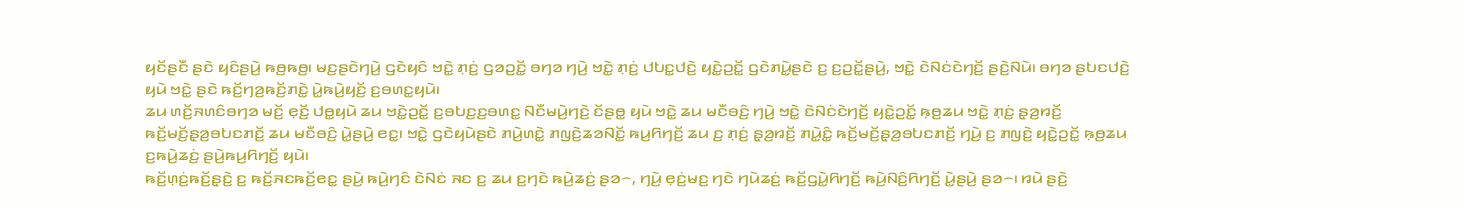ꤟꤢꤩꤔꤢꤪ ꤔꤢꤧ ꤟꤢꤨꤔꤣꤧ꤬ ꤒꤥ꤬ꤒꤥ꤬꤯ ꤗꤢ꤬ꤔꤢꤧꤚꤣꤧ꤬ ꤞꤢꤧꤟꤢꤨ ꤠꤢꤧ꤭ ꤊ꤫ꤢꤦ꤬ ꤞꤤꤑꤢꤩ꤭ ꤋꤚꤤ ꤚꤣꤧ꤬ ꤠꤢꤧ꤭ ꤊ꤫ꤢꤦ꤬ ꤓꤝꤢ꤭ꤓꤢꤧ꤬ ꤟꤢꤧ꤭ꤑꤢꤩ꤭ ꤞꤢꤧꤊꤣꤧ꤭ꤔꤢꤧ ꤢ꤬ ꤢ꤬ꤑꤢꤩ꤭ꤔꤣꤧ꤬, ꤠꤢꤧ꤭ ꤢꤧꤡꤢꤦꤢꤧꤚꤢꤩ꤬ ꤔꤢꤧ꤬ꤡꤣꤧ꤯ ꤋꤚꤤ ꤔꤝꤢꤓꤢꤧ꤬ ꤟꤣꤧ ꤠꤢꤧ꤭ ꤔꤢꤧ ꤒꤢꤩ꤬ꤚꤤ꤬ꤒꤢꤩ꤬ꤊꤢꤧ꤭ ꤣꤧ꤭ꤒꤣꤧ꤬ꤟꤢꤩ꤬ ꤢ꤬ꤋꤛꤢ꤭ꤟꤣꤧ꤯
ꤘꤣ ꤛꤢꤩ꤬ꤏꤛꤢꤨꤋꤚꤤ ꤗꤢꤩ꤬ ꤕ꤫ꤢꤩ꤬ ꤓꤥ꤭ꤟꤣꤧ ꤘꤣ ꤠꤢꤧ꤭ꤑꤢꤩ꤭ ꤢ꤬ꤋꤝꤢ꤬ꤢ꤬ꤋꤛꤢ꤭ ꤡꤢꤪꤗꤣꤧ꤬ꤚꤢꤧ꤬ ꤢꤩꤔꤥ꤭ ꤟꤣꤧ ꤠꤢꤧ꤭ ꤘꤣ ꤗꤢꤪꤋꤢꤨ꤬ ꤚꤣꤧ꤬ ꤠꤢꤧ꤭ ꤢꤧꤡꤢꤦꤢꤧꤚꤢꤩ꤬ ꤟꤢꤧ꤭ꤑꤢꤩ꤭ ꤒ꤫ꤥ꤬ꤘꤣ ꤠꤢꤧ꤭ ꤊ꤫ꤢꤦ꤬ ꤔ꤫ꤤ꤬ꤙꤢꤩ꤬ ꤒꤢꤩ꤬ꤗꤢꤩ꤬ꤔ꤫ꤤ꤬ꤋꤝꤢꤊꤢꤩ꤬ ꤘꤣ ꤗꤢꤪꤋꤢꤨ꤬ ꤣꤧ꤭ꤔꤣꤧ꤬ ꤕꤢ꤭꤯ ꤠꤢꤧ꤭ ꤞꤢꤧꤟꤣꤧꤔꤢꤧ ꤊꤣꤧ꤬ꤛꤢꤧ꤭ ꤊꤜꤢꤧ꤬ꤘꤤꤡꤢꤩ꤭ ꤒꤣ꤬ꤖꤚꤢꤩ꤬ ꤘꤣ ꤢ꤬ ꤊ꤫ꤢꤦ꤬ ꤔ꤫ꤤ꤬ꤙꤢꤩ꤬ ꤊꤣꤧ꤭ꤢꤨ꤭ ꤒꤢꤩ꤬ꤗꤢꤩ꤬ꤔ꤫ꤤ꤬ꤋꤝꤢꤊꤢꤩ꤬ ꤚꤣꤧ꤬ ꤢ꤬ ꤊꤜꤢꤧ꤬ ꤟꤢꤧ꤭ꤑꤢꤩ꤭ ꤒ꤫ꤥ꤬ꤘꤣ ꤢ꤬ꤒꤣꤧ꤬ꤘꤢꤦ꤬ ꤔꤣꤧ꤬ꤒꤣ꤬ꤖꤚꤢꤩ꤬ ꤟꤣꤧ꤯
ꤒꤢꤩ꤬ꤛ꤫ꤢꤦ꤬ꤒꤢꤩ꤬ꤔ꤫ꤢꤧ꤬ ꤢ꤬ ꤒꤢꤩ꤬ꤏꤢꤒꤢꤩ꤬ꤕꤢ꤭ ꤔꤣꤧ꤬ ꤒꤣꤧ꤬ꤚꤢꤨ ꤢꤧꤡꤢꤦ ꤏꤢ ꤢ꤬ ꤘꤣ ꤢ꤬ꤚꤢꤧ ꤒꤣꤧ꤬ꤘꤢꤦ꤬ ꤔꤤ꤮, ꤚꤣꤧ꤬ ꤕ꤫ꤢꤦ꤬ꤗꤢ꤬ ꤚꤢꤧ ꤚꤣꤧꤘꤢꤦ꤬ ꤒꤢꤩ꤬ꤞꤣꤧ꤭ꤖꤚꤢꤩ꤬ ꤒꤣꤧ꤬ꤡꤢꤨ꤬ꤖꤚꤢꤩ꤬ ꤣꤧ꤭ꤔꤣꤧ꤬ ꤔꤤ꤮꤯ ꤙꤣꤧ ꤔꤢꤧ꤬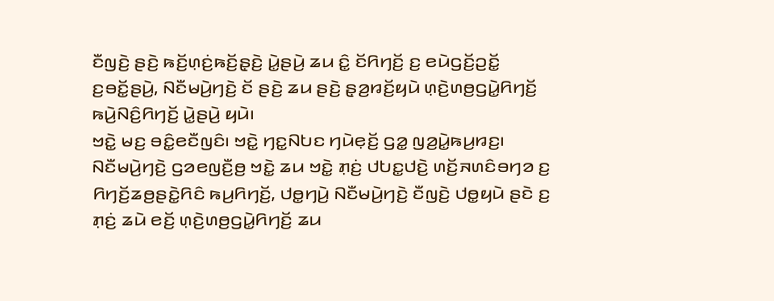ꤢꤪꤜꤢꤧ꤬ ꤔꤢꤧ꤬ ꤒꤢꤩ꤬ꤛ꤫ꤢꤦ꤬ꤒꤢꤩ꤬ꤔ꤫ꤢꤧ꤬ ꤣꤧ꤭ꤔꤣꤧ꤬ ꤘꤣ ꤢꤨ꤭ ꤢꤩꤖꤚꤢꤩ꤬ ꤢ꤬ ꤕꤣꤧꤞꤢꤩ꤬ꤑꤢꤩ꤭ ꤢ꤬ꤋꤢꤩ꤭ꤔꤣꤧ꤬, ꤡꤢꤪꤗꤣꤧ꤬ꤚꤢꤧ꤬ ꤢꤩ ꤔꤢꤧ꤬ ꤘꤣ ꤔꤢꤧ꤬ ꤔ꤫ꤤ꤬ꤙꤢꤩ꤬ꤟꤣꤧ ꤛ꤫ꤢꤧ꤬ꤛꤥ꤬ꤞꤣꤧ꤭ꤖꤚꤢꤩ꤬ ꤒꤣꤧ꤬ꤡꤢꤨ꤬ꤖꤚꤢꤩ꤬ ꤣꤧ꤭ꤔꤣꤧ꤬ ꤟꤣꤧ꤯
ꤠꤢꤧ꤭ ꤗꤢ꤬ ꤋꤢꤨ꤭ꤕꤢꤪꤜꤢꤨ꤯ ꤠꤢꤧ꤭ ꤚꤢ꤭ꤡꤝꤢ ꤚꤣꤧꤕ꤫ꤢꤩ꤬ ꤞꤤ꤭ ꤜꤤ꤬ꤣꤧ꤭ꤒꤣ꤬ꤙꤢ꤬꤯ ꤡꤢꤪꤗꤣꤧ꤬ꤚꤢꤧ꤬ ꤞꤤꤕꤜꤢꤪ꤬ꤥ꤬ ꤠꤢꤧ꤭ ꤘꤣ ꤠꤢꤧ꤭ ꤊ꤫ꤢꤦ꤬ ꤓꤝꤢ꤭ꤓꤢꤧ꤬ ꤛꤢꤩ꤬ꤏꤛꤢꤨꤋꤚꤤ ꤢ꤬ ꤖꤚꤢꤩ꤬ꤘꤥ꤬ꤔꤢꤧ꤭ꤖꤢꤨ ꤒꤣ꤬ꤖꤚꤢꤩ꤬, ꤓꤥ꤭ꤚꤣꤧ꤬ ꤡꤢꤪꤗꤣꤧ꤬ꤚꤢꤧ꤬ ꤢꤪꤜꤢꤧ꤬ ꤓꤥ꤭ꤟꤣꤧ ꤔꤢꤧ ꤢ꤬ ꤊ꤫ꤢꤦ꤬ ꤘꤣꤧ ꤕꤢꤩ꤬ ꤛ꤫ꤢꤧ꤬ꤛꤥ꤬ꤞꤣꤧ꤭ꤖꤚꤢꤩ꤬ ꤘꤣ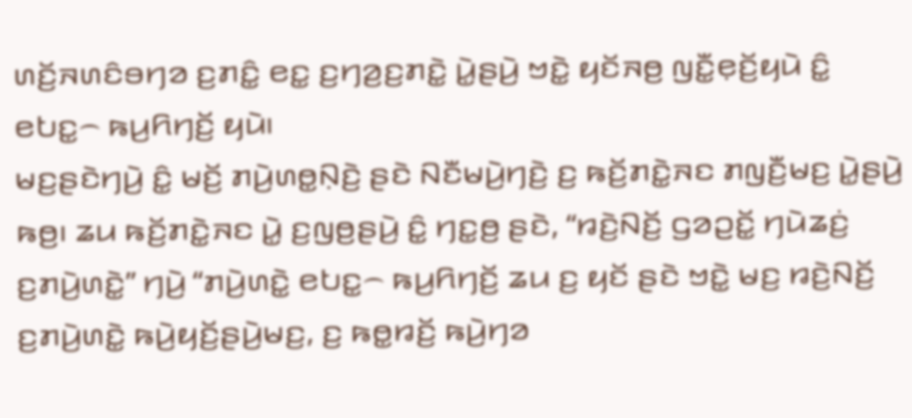ꤛꤢꤩ꤬ꤏꤛꤢꤨꤋꤚꤤ ꤢ꤬ꤊꤢꤨ꤭ ꤕꤢ꤭ ꤢ꤬ꤚꤤ꤬ꤢ꤬ꤊꤢꤧ꤭ ꤣꤧ꤭ꤔꤣꤧ꤬ ꤠꤢꤧ꤭ ꤟꤢꤩꤏꤥ꤬ ꤜꤢꤪ꤭ꤕ꤫ꤢꤩ꤬ꤟꤣꤧ ꤢꤨ꤭ ꤕꤝꤢ꤭꤮ ꤒꤣ꤬ꤖꤚꤢꤩ꤬ ꤟꤣꤧ꤯
ꤗꤢ꤬ꤔꤢꤧꤚꤣꤧ꤬ ꤢꤨ꤭ ꤗꤢꤩ꤬ ꤊꤣꤧ꤬ꤛꤥ꤭ꤡ꤫ꤢꤧ꤬ ꤔꤢꤧ ꤡꤢꤪꤗꤣꤧ꤬ꤚꤢꤧ꤬ ꤢ꤬ ꤒꤢꤩ꤬ꤊꤢꤧ꤭ꤏꤢ ꤊꤜꤢꤪ꤬ꤗꤢ꤬ ꤣꤧ꤭ꤔꤣꤧ꤬ ꤒꤥ꤬꤯ ꤘꤣ ꤒꤢꤩ꤬ꤊꤢꤧ꤭ꤏꤢ ꤣꤧ꤭ ꤢ꤬ꤜꤥ꤬ꤔꤣꤧ꤬ ꤢꤨ꤭ ꤚꤢ꤭ꤥ꤬ ꤔꤢꤧ, “ꤙꤢꤧ꤬ꤡꤢꤩ꤬ ꤞꤤꤑꤢꤩ꤭ ꤚꤣꤧꤘꤢꤦ꤬ ꤢ꤬ꤊꤣꤧ꤬ꤛꤢꤧ꤭” ꤚꤣꤧ꤬ “ꤊꤣꤧ꤬ꤛꤢꤧ꤭ ꤕꤝꤢ꤭꤮ ꤒꤣ꤬ꤖꤚꤢꤩ꤬ ꤘꤣ ꤢ꤬ ꤟꤢꤩ ꤔꤢꤧ ꤠꤢꤧ꤭ ꤗꤢ꤬ ꤙꤢꤧ꤬ꤡꤢꤩ꤬ ꤢ꤬ꤊꤣꤧ꤬ꤛꤢꤧ꤭ ꤒꤣꤧ꤬ꤟꤢꤩ꤬ꤔꤣꤧ꤬ꤗꤢ꤬, ꤢ꤬ ꤒꤥ꤭ꤙꤢꤩ꤬ ꤒꤣꤧ꤬ꤚꤤ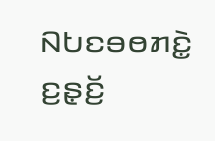ꤡꤝꤢꤋꤥꤊꤢꤧ꤭ ꤢ꤬ꤔ꤫ꤢꤩ꤬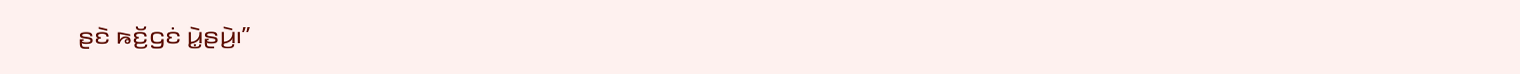ꤔꤢꤧ ꤒꤢꤩ꤬ꤞꤢꤦ ꤣꤧ꤭ꤔꤣꤧ꤬꤯”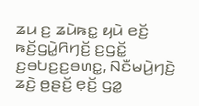ꤘꤣ ꤢ꤬ ꤘꤣꤧꤒꤢ꤭ ꤟꤣꤧ ꤕꤢꤩ꤬ ꤒꤢꤩ꤬ꤞꤣꤧ꤭ꤖꤚꤢꤩ꤬ ꤢ꤬ꤞꤢꤩ꤭ ꤢ꤬ꤋꤝꤢ꤬ꤢ꤬ꤋꤛꤢ꤭, ꤡꤢꤪꤗꤣꤧ꤬ꤚꤢꤧ꤬ ꤘꤢꤧ꤬ ꤥ꤬ꤔꤢꤩ꤬ ꤕ꤫ꤢꤩ꤬ ꤞꤤ꤭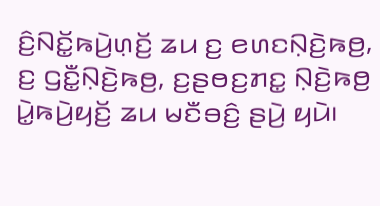ꤢꤨ꤬ꤡꤢꤩ꤭ꤒꤣꤧ꤬ꤛ꤫ꤢꤩ꤬ ꤘꤣ ꤢ꤬ ꤕꤛꤢꤡ꤫ꤢꤧ꤬ꤒꤥ꤬, ꤢ꤬ ꤞꤢꤪ꤭ꤡ꤫ꤢꤧ꤬ꤒꤥ꤬, ꤢ꤬ꤔꤥꤢ꤬ꤊꤢ꤭ ꤡ꤫ꤢꤧ꤬ꤒꤥ꤬ ꤣꤧ꤭ꤒꤣꤧ꤬ꤟꤢꤩ꤬ ꤘꤣ ꤗꤢꤪꤋꤢꤨ꤬ ꤔꤣꤧ꤬ ꤟꤣꤧ꤯